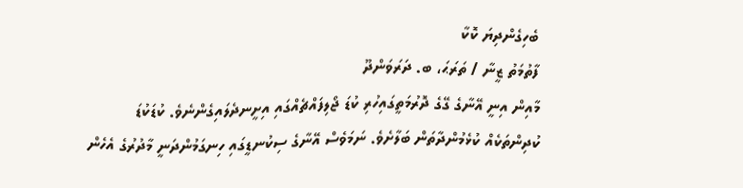ބެހިގެންދިޔަ ކޮކާ
ފާތުމަތު ޒީނާ / ތަރަޙަ، ބ. ދަރަވަންދޫ
މާއިން އިނީ އޭނާގެ ގޭގެ ދޮރުމަތީގައިހުރި ކުޑަ ޖޯލިފައްޗެއްގައި އިށީނދެލައިގެންނެވެ. ކުޑަކުޑަ ކުދިންތަކެއް ކުޅެމުންދާތަން ބަލާށެވެ. ނަމަވެސް އޭނާގެ ސިކުނޑީގައި ހިނގަމުންދަނީ މާދުރުގެ އެހެން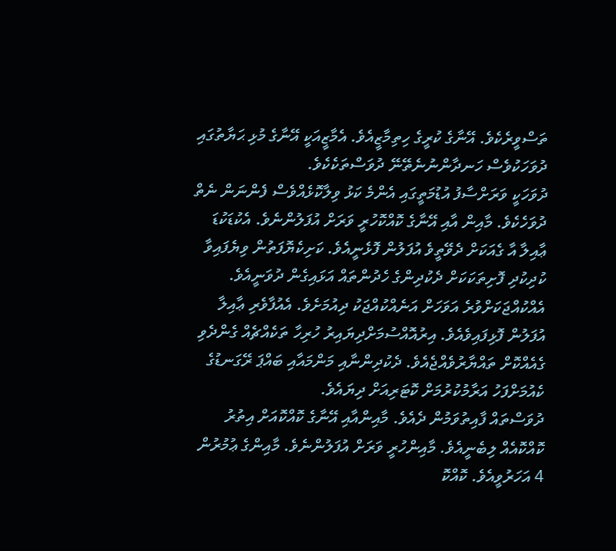ތަސްވީރެކެވެ. އޭނާގެ ކުރީގެ ހިތިމާޒީއެވެ. އެމާޒީއަކީ އޭނާގެ މުޅި ޙަޔާތުގައި ދުވަހަކުވެސް ހަނދާންނުނެތޭނޭ ދުވަސްތަކެކެވެ.
ދުވަހަކީ ވަރަށްސާފު އުޑުމަތީގައި އެންމެ ކަޅު ވިލާކޮޅެއްވެސް ފެންނަން ނެތް ދުވަހެކެވެ. މާއިން އާއި އޭނާގެ ކޮއްކޮހުރީ ވަރަށް އުފަލުންނެވެ. އެކުޑަކުޑަ ޢާއިލާ އާ ގެއަކަށް ދެވޭތީވެ އުފަލުން ފޮޅެނީއެވެ. ކަށިކެޔޮފަތުން ވިޔެފައިވާ ކުދިކުދި ފޮށިތަކަކަށް ދެކުދިންގެ ހެދުންތައް އަޅައިގެން ދުވަނީއެވެ. އެއްކުއްޖަކަށްވުރެ އަވަހަށް އަނެއްކުއްޖަކު ދިއުމަށެވެ. އެއުފާވެރި ޢާއިލާ އުފަލުން ފޮޅިފައިވެއެވެ. އިރުއޮއްސުމަށްދިޔައިރު ހުރިހާ ތަކެއްޗެއް ގެންދެވި ގެއެއްކޮށް ތައްޔާރުވެއްޖެއެވެ. ދެކުދިންނާއި މަންމައާއި ބައްޕަ ރޭގަނޑުގެ ކެއުމަށްފަހު އަރާމުކުރުމަށް ކޮޓަރިއަށް ދިޔައެވެ.
ދުވަސްތައް ފާއިތުވަމުން ދެއެވެ. މާއިންއާއި އޭނާގެ ކޮއްކޮއަށް އިތުރު ކޮއްކޮއެއް ލިބެނީއެވެ. މާއިންހުރީ ވަރަށް އުފަލުންނެވެ. މާއިންގެ ޢުމުރުން 4 އަހަރުވީއެވެ. ކޮއްކޮ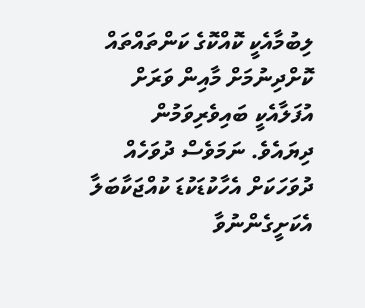ލިބުމާއެކީ ކޮއްކޮގެ ކަންތައްތައް ކޮށްދިނުމަށް މާއިން ވަރަށް އުފަލާއެކީ ބައިވެރިވަމުން ދިޔައެވެ. ނަމަވެސް ދުވަހެއް ދުވަހަކަށް އެހާކުޑަކުޑަ ކުއްޖަކާބަލާ އެކަށީގެންނުވާ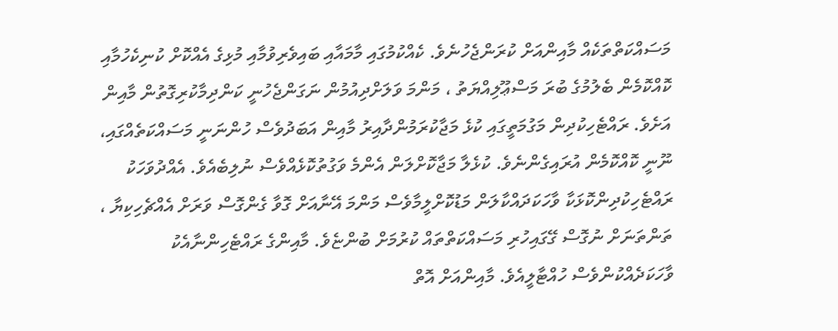މަސައްކަތްތަކެއް މާއިންއަށް ކުރަންޖެހުނެވެ. ކެއްކުމުގައި މާމައާއި ބައިވެރިވުމާއި މުޅިގެ އެއްކޮށް ކުނިކެހުމާއި ކޮއްކޮމެން ބެލުމުގެ ބުރަ މަސްޢޫލިއްޔަތު ، މަންމަ ވަލަށްދިއުމުން ނަގަންޖެހުނީ ކަންދިމާކުރިގޮތުން މާއިން އަށެވެ. ރައްޓެހިކުދިން މަގުމަތީގައި ކުޅެ މަޖާކުރަމުންދާއިރު މާއިން އަބަދުވެސް ހުންނަނީ މަސައްކަތެއްގައި، ނޫނީ ކޮއްކޮމެން އުރައިގެންނެވެ. ކުޅެލާ މަޖާކޮށްލަން އެންމެ ވަގުތުކޮޅެއްވެސް ނުލިބެއެވެ. އެއްދުވަހަކު ރައްޓެހިކުދިންކޮޅަކާ ވާހަކަދައްކާލަން މަޑުކޮށްލީމާވެސް މަންމަ އޭނާއަށް ގޮވާ ގެންގޮސް ވަރަށް އެއްޗެހިކިޔާ ، ތަންތަނަށް ނުގޮސް ގޭގައިހުރި މަސައްކަތްތައް ކުރުމަށް ބުންޏެވެ. މާއިންގެ ރައްޓެހިންނާއެކު ވާހަކަދެއްކުންވެސް ހުއްޓާލީއެވެ. މާއިންއަށް އޮތް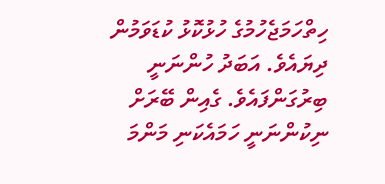ހިތްހަމަޖެހުމުގެ ހުޅުކޮޅު ކުޑަވަމުން ދިޔައެވެ. އަބަދު ހުންނަނީ ބިރުގަންފައެވެ. ގެއިން ބޭރަށް ނިކުންނަނީ ހަމައެކަނި މަންމަ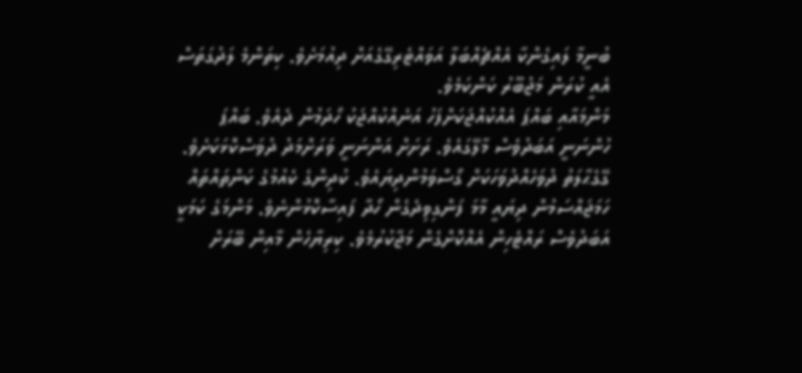ބުނީމާ ލައިގެންކާ އެއްޗެއްބަލާ އަވައްޓެރިގޭގެއަށް ދިއުމަށެވެ. ކިތަންމެ ލަދުގަތަސް އެއީ ކުރަން މަޖުބޫރު ކަންކަމެވެ.
މަންމައާއި ބައްޕަ އެއްކުއްޖަކަށްފަހު އަނެއްކުއްޖަކު ހޯދަމުން ދެއެވެ. ބައްޕަ ހުންނަނީ އަބަދުވެސް މާލޭގައެވެ. ރަށަށް އަންނަނީ ވަރަށްމަދު ދުވަސްކޮޅަކަށެވެ. ގޭގެޙާލަތު ދުވަހެއްދުވަހަކަށް ގޯސްވަމުންދިޔައެވެ. ކުދިންގެ ކެއުމުގެ ކަންތައްތައް ހަމަޖައްސަމުން ދިޔައީ މާމަ ފަންގިވިދެގެން ހޯދާ ފައިސާކޮޅުންނެވެ. މަންމަގެ ކަމަކީ އަބަދުވެސް ރައްޓެހިން އެއްކޮށްގެން މަޖާކުރުމެވެ. ކިރިޔާހެން މާއިން ބޭރަށް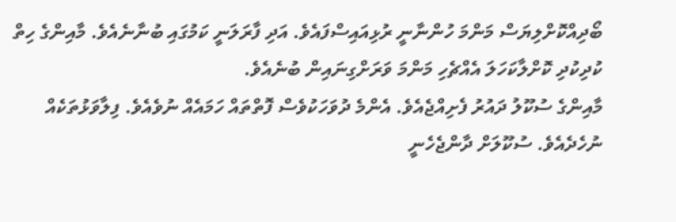ބޯދިއްކޮށްލިޔަސް މަންމަ ހުންނާނީ ރުޅިއައިސްފައެވެ. އަދި ފާރަލަނީ ކަމުގައި ބުނާނެއެވެ. މާއިންގެ ހިތް ކުދިކުދި ކޮށްލާކަހަލަ އެއްޗެހި މަންމަ ވަރަށްގިނައިން ބުނެއެވެ.
މާއިންގެ ސުކޫލު ދައުރު ފެށިއްޖެއެވެ. އެންމެ ދުވަހަކުވެސް ފޮތްތައް ހަމައެއް ނުވެއެވެ. ފިލާވަޅުތަކެއް ނުހެދެއެވެ. ސުކޫލަށް ދާންޖެހެނީ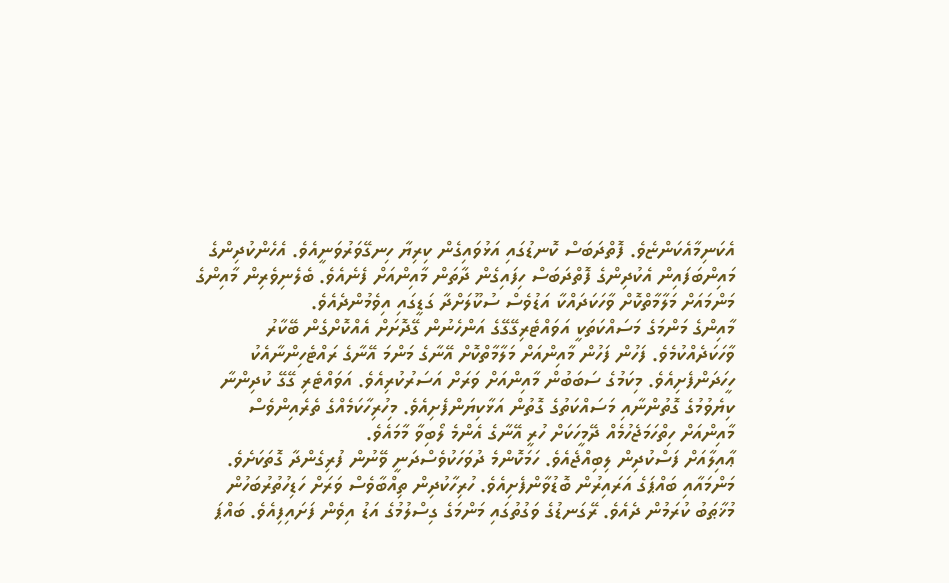އެކަނިމާއެކަންޏެވެ. ފޮތްދަބަސް ކޮނޑުގައި އަޅުވައިގެން ކިރިޔާ ހިނގޭވަރުވަނީއެވެ. އެހެންކުދިންގެ މައިންބަފައިން އެކުދިންގެ ފޮތްދަބަސް ހިފައިގެން ދާތަން މާއިންއަށް ފެނެއެވެ. ބެލެނިވެރިން މާއިންގެ މަންމައަށް މަލާމާތްކޮށް ވާހަކަދައްކާ އަޑުވެސް ސުކޫލަށްދާ ގަޑީގައި އިވެމުންދެއެވެ.
މާއިންގެ މަންމަގެ މަސައްކަތަކީ އަވައްޓެރިގޭގޭގެ އަންހެނުން ގޭދޮށަށް އެއްކޮށްގެން ބޭކާރު ވާހަކަދެއްކުމެވެ. ފަހުން ފަހުން މާއިންއަށް މަލާމާތްކޮށް އޭނާގެ މަންމަ އޭނާގެ ރައްޓެހިންނާއެކު ހީހަދަންފެށިއެވެ. މިކަމުގެ ސަބަބުން މާއިންއަށް ވަރަށް އަސަރުކުރިއެވެ. އަވައްޓެރި ގޭގޭ ކުދިންނާ ކިޔެވުމުގެ ގޮތުންނާއި މަސައްކަތުގެ ގޮތުން އަޅާކިޔަންފެށިއެވެ. މިހުރިހާކަމެއްގެ ތެރެއިންވެސް މާއިންއަށް ހިތްހަމަޖެހުމެއް ދޭމީހަކަށް ހުރީ އޭނާގެ އެންމެ ލޯބިވާ މާމައެވެ.
ޢާއިލާއަށް ފަސްކުދިން ލިބިއްޖެއެވެ. ހަމަކޮންމެ ދުވަހަކުވެސްދަނީ ވޭނުން ފުރިގެންދާ ގޮތަކަށެވެ. މަންމައާއި ބައްޕަގެ އަރައިރުން ބޮޑުވާންފެށިއެވެ. ހުރިހާކުދިން ތިއްބާވެސް ވަރަށް ހަޑިހުތުރުބަހުން މުޚާޠަބު ކުރަމުން ދެއެވެ. ރޭގަނޑުގެ ވަގުތުގައި މަންމަގެ ގިސްލުމުގެ އަޑު އިވެން ފަށައިފިއެވެ. ބައްޕަ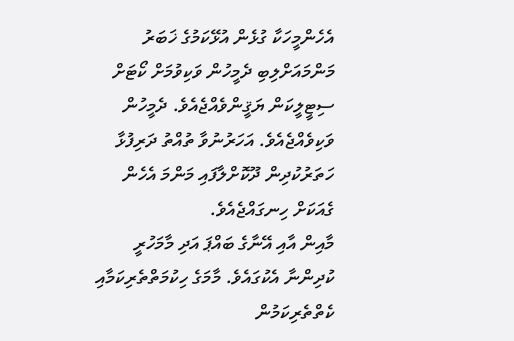އެހެންމީހަކާ ގުޅެން އުޅޭކަމުގެ ޚަބަރު މަންމައަށްލިބި ދެމީހުން ވަކިވުމަށް ކޯޓަށް ސިޓީލީކަން ޔަޤީންވެއްޖެއެވެ. ދެމީހުން ވަކިވެއްޖެއެވެ. އަހަރުނުވާ ތުއްތު ދަރިފުޅާ ހަތަރުކުދިން ދޫކޮށްލާފައި މަންމަ އެހެން ގެއަކަށް ހިނގައްޖެއެވެ.
މާއިން އާއި އޭނާގެ ބައްޕަ އަދި މާމަހުރީ ކުދިންނާ އެކުގައެވެ. މާމަގެ ހިކުމަތްތެރިކަމާއި ކެތްތެރިކަމުން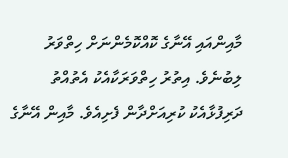މާއިންއައި އޭނާގެ ކޮއްކޮމެންނަށް ހިތްވަރު ލިބުނެވެ. އިތުރު ހިތްވަރަކާއެކު އެތުއްތު ދަރިފުޅާއެކު ކުރިއަށްދާން ފެށިއެވެ. މާއިން އޭނާގެ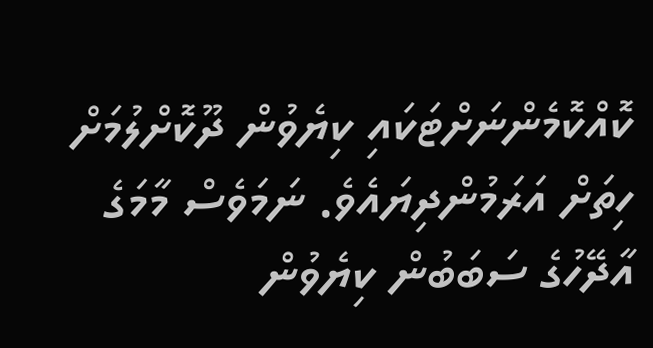ކޮއްކޮމެންނަށްޓަކައި ކިޔެވުން ދޫކޮށްލުމަށް ހިތަށް އަރަމުންދިޔައެވެ. ނަމަވެސް މާމަގެ އާދޭހުގެ ސަބަބުން ކިޔެވުން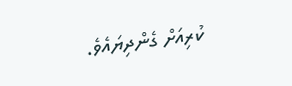ކުރިއަށް ގެންދިޔައެވެ.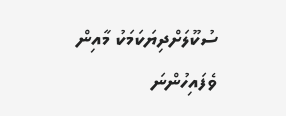ސުކޫލަށްދިޔަކަމަކު މާއިން ވެފައިހުންނަ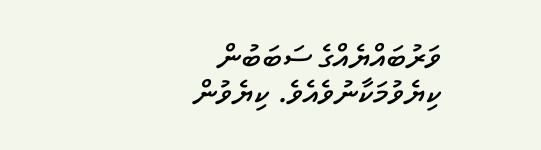ވަރުބައްޔެއްގެ ސަބަބުން ކިޔެވުމަކާނުވެއެވެ. ކިޔެވުން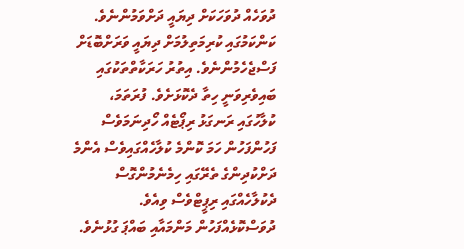ދުވަހެއް ދުވަހަކަށް ދިޔައީ ދަށްވަމުންނެވެ. ކަންކަމުގައި ކުރިމަތިލުމަށް ދިޔައީ ވަރަށްބޮޑަށް ފަސްޖެހެމުންނެވެ. އިތުރު ހަރަކާތްތަކުގައި ބައިވެރިވަނީ ހިތާ ދެކޮޅަށެވެ. ފުރަތަމަ، ކުލާހުގައި ރަނގަޅު ރިޕޯޓެއް ހޯދިނަމަވެސް ފަހުންފަހުން ހަމަ ކޮންމެ ކުލާހެއްގައިވެސް އެންމެ ދަށްކުދިންގެ ތެރޭގައި ހިމެނެމުންގޮސް ދެކުލާހެއްގައި ރިޕީޓްވެސް ވިއެވެ.
ދުވަސްކޮޅެއްފަހުން މަންމައާއި ބައްޕަ ގުޅުނެވެ.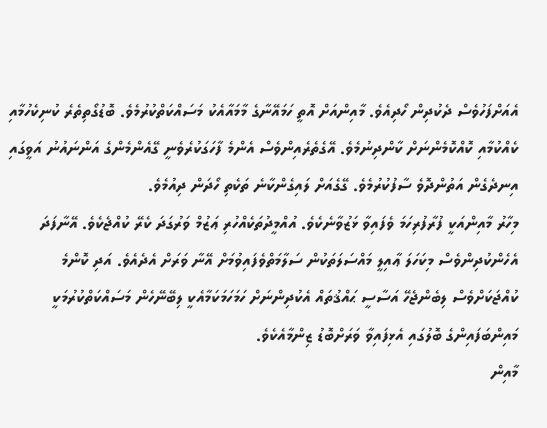އެއަށްފަހުވެސް ދެކުދިން ހޯދިއެވެ. މާއިންއަށް އޮތީ ހަމައޭނާގެ މާމައާއެކު މަސައްކަތްކުރުމެވެ. ބޮޑުގޯތިތެރެ ކުނިކެހުމާއި ކެއްކުމާއި ކޮއްކޮމެންނަށް ކާންދިނުމެވެ. އޭގެތެރެއިންވެސް އެންމެ ފާހަގަކުރެވެނީ ގޭއެންމެންގެ އަންނައުނު އަވީގައި އިނދެގެން އަތުންދޮވެ ސާފުކުރުމެވެ. ގޭގެއަށް ލައިގެންކާނެ ތަކެތި ހޯދަން ދިއުމެވެ.
މިހާރު މާއިންއަކީ ފުރާފުރިހަމަ ވެފައިވާ ޅަޒުވާނެކެވެ. އުއްމީދުތަކެއްހުރި ޢަޒުމް ވަރުގަދަ ކެރޭ ކުއްޖެކެވެ. އޭނާފަދަ އެހެންކުދިންވެސް މިކަހަލަ ޢާއިލީ މައްސަލަތަކުން ސަލާމަތްވެފައިވުމަށް އޭނާ ވަރަށް އެދެއެވެ. އަދި ކޮންމެ ކުއްޖަކަށްވެސް ލިބެންޖެހޭ އަސާސީ ޙައްޤުތައް އެކުދިންނަށް ހަމަހަމަކަމާއެކީ ލިބޭނޭހެން މަސައްކަތްކުރުމަކީ މައިންބަފައިންގެ ބޮލުގައި އެޅިފައިވާ ވަރަށްބޮޑު ޒިންމާއެކެވެ.
މާއިން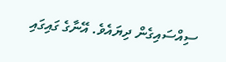ސިއްސައިގެން ދިޔައެވެ. އޭނާގެ ގައިގައި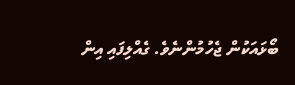ބޯޅައަކުން ޖެހުމުންނެވެ. ގެއްލިފައި އިން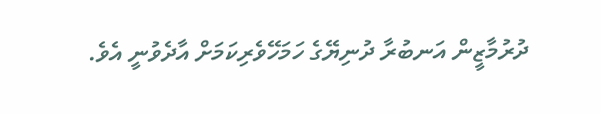ދުރުމާޒީން އަނބުރާ ދުނިޔޭގެ ހަމަހޭވެރިކަމަށް އާދެވުނީ އެވެ.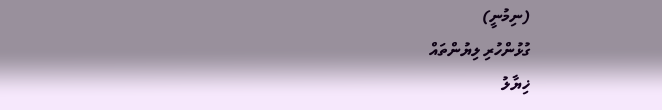(ނިމުނީ)
ގުޅުންހުރި ލިޔުންތައް
ޚިޔާލު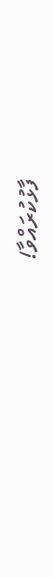ފާޅުކުރައްވާ!